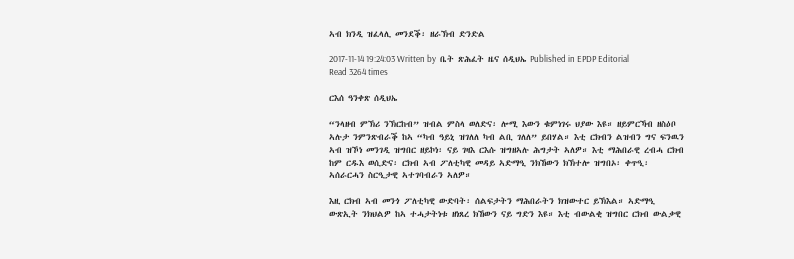ኣብ ክንዲ ዝፈላሊ መንደቕ፡ ዘራኽብ ድንድል

2017-11-14 19:24:03 Written by  ቤት ጽሕፈት ዜና ሰዲህኤ Published in EPDP Editorial Read 3264 times

ርእሰ ዓንቀጽ ሰዲህኤ

“ንላዘብ ምኽሪ ንኽርከብ” ዝብል ምስላ ወለድና፡ ሎሚ እውን ቁምነገሩ ህያው እዩ። ዘይምርኻብ ዘስዕቦ ኣሉታ ንምንጽብራቕ ከኣ “ካብ ዓይኒ ዝገለለ ካብ ልቢ ገለለ” ይበሃል። እቲ ርክብን ልዝብን ግና ፍንዉን ኣብ ዝኾነ መንገዲ ዝግበር ዘይኮነ፡ ናይ ገዛእ ርእሱ ዝግዘኣሉ ሕግታት ኣለዎ። እቲ ማሕበራዊ ረብሓ ርክብ ከም ርዱእ ወሲድና፡ ርክብ ኣብ ፖለቲካዊ መዳይ ኣድማዒ ንክኸውን ክኽተሎ ዝግበኦ፡ ቀጥዒ፡ ኣሰራርሓን ስርዒታዊ ኣተገባብራን ኣለዎ።

እዚ ርክብ ኣብ መንጎ ፖለቲካዊ ውድባት፡ ሰልፍታትን ማሕበራትን ክዝውተር ይኽእል። ኣድማዒ ውጽኢት ንክህልዎ ከኣ ተሓታትነቱ ዘነጸረ ክኸውን ናይ ግድን እዩ። እቲ ብውልቂ ዝግበር ርክብ ውልቃዊ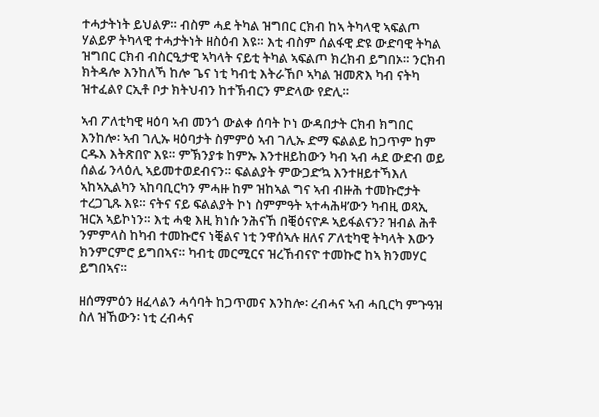ተሓታትነት ይህልዎ። ብስም ሓደ ትካል ዝግበር ርክብ ከኣ ትካላዊ ኣፍልጦ ሃልይዎ ትካላዊ ተሓታትነት ዘስዕብ እዩ። እቲ ብስም ሰልፋዊ ድዩ ውድባዊ ትካል ዝግበር ርክብ ብስርዒታዊ ኣካላት ናይቲ ትካል ኣፍልጦ ክረክብ ይግበኦ። ንርክብ ክትዳሎ እንከለኻ ከሎ ጌና ነቲ ካብቲ እትራኸቦ ኣካል ዝመጽእ ካብ ናትካ ዝተፈልየ ርኢቶ ቦታ ክትህብን ከተኽብርን ምድላው የድሊ።

ኣብ ፖለቲካዊ ዛዕባ ኣብ መንጎ ውልቀ ሰባት ኮነ ውዳበታት ርክብ ክግበር እንከሎ፡ ኣብ ገሊኡ ዛዕባታት ስምምዕ ኣብ ገሊኡ ድማ ፍልልይ ከጋጥም ከም ርዱእ እትጽበዮ እዩ። ምኽንያቱ ከምኡ እንተዘይከውን ካብ ኣብ ሓደ ውድብ ወይ ሰልፊ ንላዕሊ ኣይመተወደብናን። ፍልልያት ምውጋድ’ኳ እንተዘይተኻእለ ኣከኣኢልካን ኣከባቢርካን ምሓዙ ከም ዝከኣል ግና ኣብ ብዙሕ ተመኩሮታት ተረጋጊጹ እዩ። ናትና ናይ ፍልልያት ኮነ ስምምዓት ኣተሓሕዛ’ውን ካብዚ ወጻኢ ዝርአ ኣይኮነን። እቲ ሓቂ እዚ ክነሱ ንሕናኸ በቒዕናዮዶ ኣይፋልናን? ዝብል ሕቶ ንምምላስ ከካብ ተመኩሮና ነቒልና ነቲ ንዋሰኣሉ ዘለና ፖለቲካዊ ትካላት እውን ክንምርምሮ ይግበኣና። ካብቲ መርሚርና ዝረኸብናዮ ተመኩሮ ከኣ ክንመሃር ይግበኣና።

ዘሰማምዕን ዘፈላልን ሓሳባት ከጋጥመና እንከሎ፡ ረብሓና ኣብ ሓቢርካ ምጉዓዝ ስለ ዝኸውን፡ ነቲ ረብሓና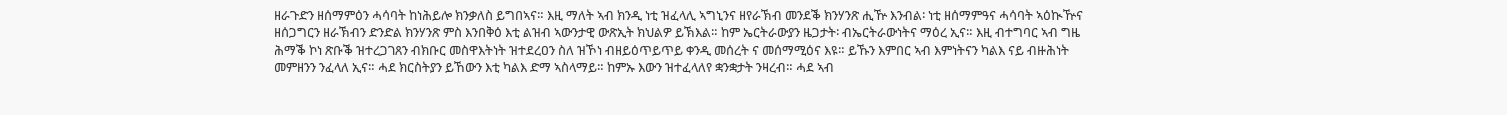ዘራጉድን ዘሰማምዕን ሓሳባት ከነሕይሎ ክንቃለስ ይግበኣና። እዚ ማለት ኣብ ክንዲ ነቲ ዝፈላሊ ኣግኒንና ዘየራኽብ መንደቕ ክንሃንጽ ሒዅ እንብል፡ ነቲ ዘሰማምዓና ሓሳባት ኣዕኲዅና ዘሰጋግርን ዘራኽብን ድንድል ክንሃንጽ ምስ እንበቅዕ እቲ ልዝብ ኣውንታዊ ውጽኢት ክህልዎ ይኽእል። ከም ኤርትራውያን ዜጋታት፡ ብኤርትራውነትና ማዕረ ኢና። እዚ ብተግባር ኣብ ግዜ ሕማቕ ኮነ ጽቡቕ ዝተረጋገጸን ብክቡር መስዋእትነት ዝተደረዐን ስለ ዝኾነ ብዘይዕጥይጥይ ቀንዲ መሰረት ና መሰማሚዕና እዩ። ይኹን እምበር ኣብ እምነትናን ካልእ ናይ ብዙሕነት መምዘንን ንፈላለ ኢና። ሓደ ክርስትያን ይኸውን እቲ ካልእ ድማ ኣስላማይ። ከምኡ እውን ዝተፈላለየ ቋንቋታት ንዛረብ። ሓደ ኣብ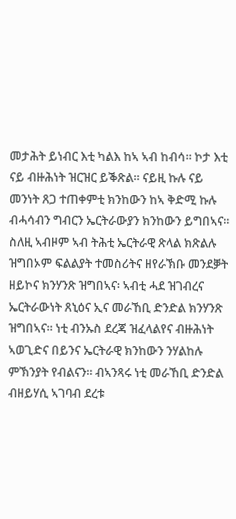መታሕት ይነብር እቲ ካልእ ከኣ ኣብ ከብሳ። ኮታ እቲ ናይ ብዙሕነት ዝርዝር ይቕጽል። ናይዚ ኩሉ ናይ መንነት ጸጋ ተጠቀምቲ ክንከውን ከኣ ቅድሚ ኩሉ ብሓሳብን ግብርን ኤርትራውያን ክንከውን ይግበኣና። ስለዚ ኣብዞም ኣብ ትሕቲ ኤርትራዊ ጽላል ክጽልሉ ዝግበኦም ፍልልያት ተመስሪትና ዘየራኽቡ መንደቓት ዘይኮና ክንሃንጽ ዝግበኣና፡ ኣብቲ ሓደ ዝገብረና ኤርትራውነት ጸኒዕና ኢና መራኸቢ ድንድል ክንሃንጽ ዝግበኣና። ነቲ ብንኡስ ደረጃ ዝፈላልየና ብዙሕነት ኣወጊድና በይንና ኤርትራዊ ክንከውን ንሃልከሉ ምኽንያት የብልናን። ብኣንጻሩ ነቲ መራኸቢ ድንድል ብዘይሃሲ ኣገባብ ደረቱ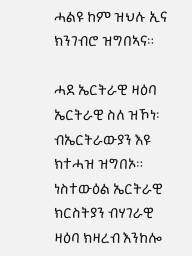ሓልዩ ከም ዝህሉ ኢና ክንገብሮ ዝግበኣና።

ሓደ ኤርትራዊ ዛዕባ ኤርትራዊ ስለ ዝኾነ፡ ብኤርትራውያን እዩ ክተሓዝ ዝግበኦ። ነስተውዕል ኤርትራዊ ክርስትያን ብሃገራዊ ዛዕባ ክዛረብ እንከሎ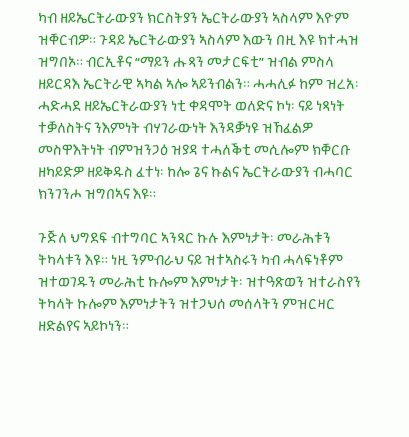ካብ ዘይኤርትራውያን ክርስትያን ኤርትራውያን ኣስላም እዮም ዝቐርብዎ። ጉዳይ ኤርትራውያን ኣስላም እውን በዚ እዩ ክተሓዝ ዝግበኦ። ብርኢቶና “ማይን ሑጻን መታርፍቲ” ዝብል ምስላ ዘይርዳእ ኤርትራዊ ኣካል ኣሎ ኣይንብልን። ሓሓሊፉ ከም ዝረአ፡ ሓድሓደ ዘይኤርትራውያን ነቲ ቀዳሞት ወለድና ኮነ፡ ናይ ነጻነት ተቓለስትና ንእምነት ብሃገራውነት እንዳቓነዩ ዝኸፈልዎ መስዋእትነት ብምዝንጋዕ ዝያዳ ተሓለቕቲ መሲሎም ክቐርቡ ዘካይድዎ ዘይቅዱስ ፈተነ፡ ከሎ ጌና ኩልና ኤርትራውያን ብሓባር ክንገንሖ ዝግበኣና እዩ።

ጉጅለ ህግደፍ ብተግባር ኣንጻር ኩሉ እምነታት፡ መራሕቱን ትካላቱን እዩ። ነዚ ንምብራህ ናይ ዝተኣስሩን ካብ ሓላፍነቶም ዝተወገዱን መራሕቲ ኩሎም እምነታት፡ ዝተዓጽወን ዝተራስየን ትካላት ኩሎም እምነታትን ዝተጋህሰ መሰላትን ምዝርዛር ዘድልየና ኣይኮነን።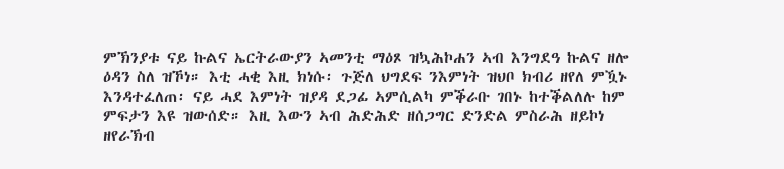ምኽንያቱ ናይ ኩልና ኤርትራውያን ኣመንቲ ማዕጾ ዝኳሕኮሐን ኣብ እንግደዓ ኩልና ዘሎ ዕዳን ስለ ዝኾነ። እቲ ሓቂ እዚ ክነሱ፡ ጉጅለ ህግደፍ ንእምነት ዝህቦ ክብሪ ዘየለ ምዃኑ እንዳተፈለጠ፡ ናይ ሓደ እምነት ዝያዳ ደጋፊ ኣምሲልካ ምቕራቡ ገበኑ ከተቕልለሉ ከም ምፍታን እዩ ዝውሰድ። እዚ እውን ኣብ ሕድሕድ ዘሰጋግር ድንድል ምስራሕ ዘይኮነ ዘየራኽብ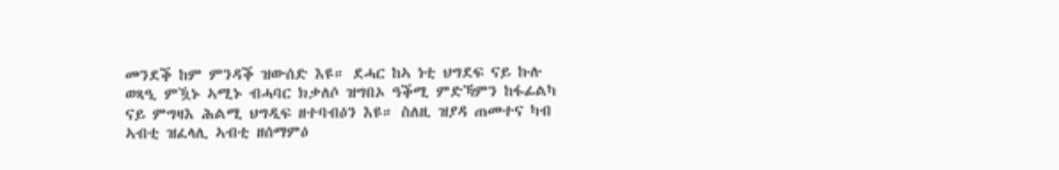መንደቕ ከም ምንዳቕ ዝውሰድ እዩ። ደሓር ከኣ ነቲ ህግደፍ ናይ ኩሉ ወጻዒ ምዃኑ ኣሚኑ ብሓባር ክቃለሶ ዝግበኦ ዓቕሚ ምድኻምን ከፋፊልካ ናይ ምግዛእ ሕልሚ ህግዲፍ ዘተባብዕን እዩ። ስለዚ ዝያዳ ጠመተና ካብ ኣብቲ ዝፈላሊ ኣብቲ ዘሰማምዕ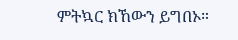ምትኳር ክኸውን ይግበኦ።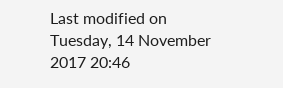Last modified on Tuesday, 14 November 2017 20:46